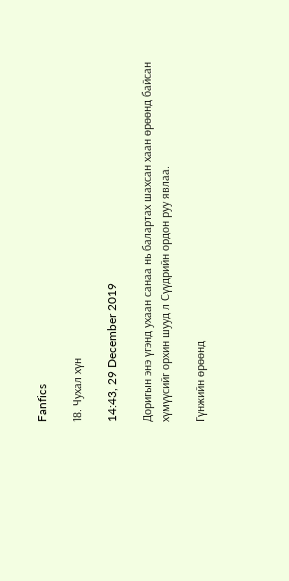Fanfics

18. Чухал хүн

14:43, 29 December 2019

Доригын энэ үгэнд ухаан санаа нь балартах шахсан хаан өрөөнд байсан хүмүүсийг орхин шууд л Сүүдрийн ордон руу явлаа.

Гүнжийн өрөөнд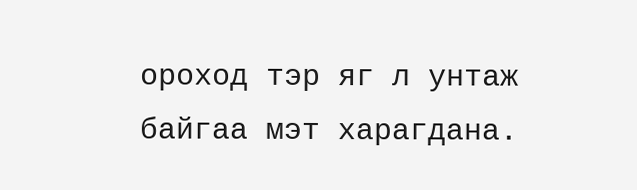ороход тэр яг л унтаж байгаа мэт харагдана.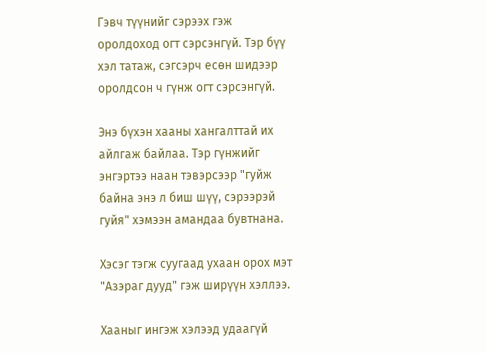Гэвч түүнийг сэрээх гэж оролдоход огт сэрсэнгүй. Тэр бүү хэл татаж, сэгсэрч есөн шидээр оролдсон ч гүнж огт сэрсэнгүй.

Энэ бүхэн хааны хангалттай их айлгаж байлаа. Тэр гүнжийг энгэртээ наан тэвэрсээр "гуйж байна энэ л биш шүү, сэрээрэй гуйя" хэмээн амандаа бувтнана.

Хэсэг тэгж суугаад ухаан орох мэт "Азэраг дууд" гэж ширүүн хэллээ.

Хааныг ингэж хэлээд удаагүй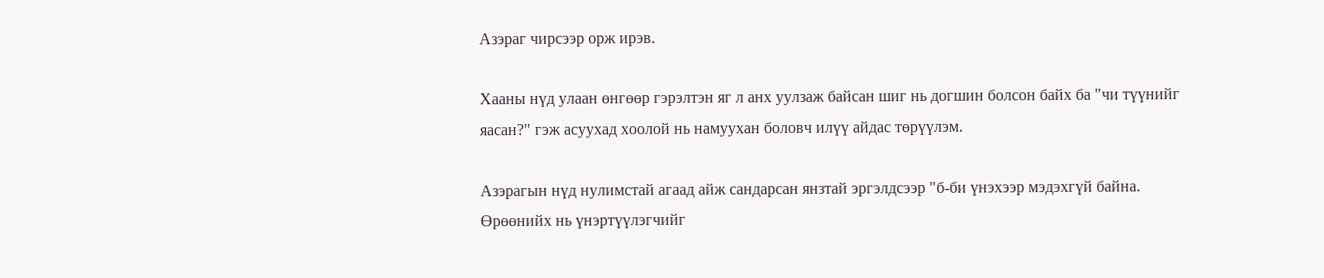Азэраг чирсээр орж ирэв.

Хааны нүд улаан өнгөөр гэрэлтэн яг л анх уулзаж байсан шиг нь догшин болсон байх ба "чи түүнийг яасан?" гэж асуухад хоолой нь намуухан боловч илүү айдас төрүүлэм.

Азэрагын нүд нулимстай агаад айж сандарсан янзтай эргэлдсээр "б-би үнэхээр мэдэхгүй байна. Өрөөнийх нь үнэртүүлэгчийг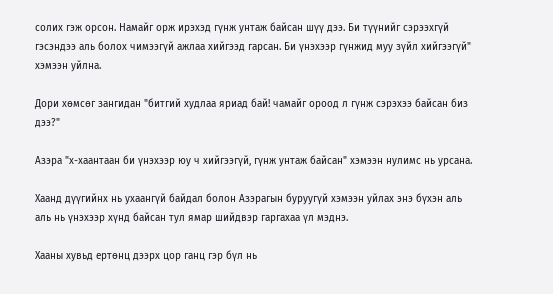солих гэж орсон. Намайг орж ирэхэд гүнж унтаж байсан шүү дээ. Би түүнийг сэрээхгүй гэсэндээ аль болох чимээгүй ажлаа хийгээд гарсан. Би үнэхээр гүнжид муу зүйл хийгээгүй" хэмээн уйлна.

Дори хөмсөг зангидан "битгий худлаа яриад бай! чамайг ороод л гүнж сэрэхээ байсан биз дээ?"

Азэра "х-хаантаан би үнэхээр юу ч хийгээгүй, гүнж унтаж байсан" хэмээн нулимс нь урсана.

Хаанд дүүгийнх нь ухаангүй байдал болон Азэрагын буруугүй хэмээн уйлах энэ бүхэн аль аль нь үнэхээр хүнд байсан тул ямар шийдвэр гаргахаа үл мэднэ.

Хааны хувьд ертөнц дээрх цор ганц гэр бүл нь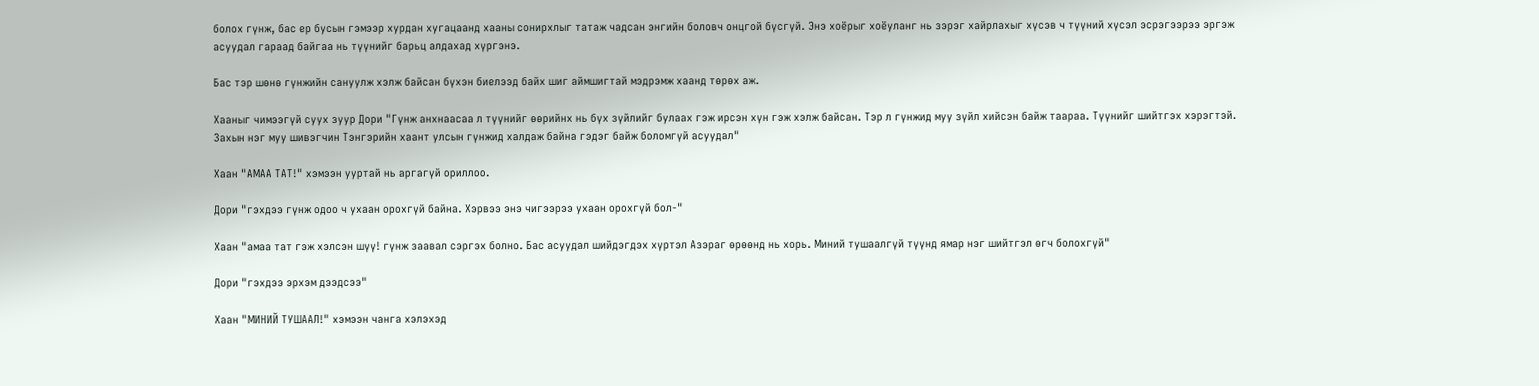болох гүнж, бас ер бусын гэмээр хурдан хугацаанд хааны сонирхлыг татаж чадсан энгийн боловч онцгой бүсгүй. Энэ хоёрыг хоёуланг нь зэрэг хайрлахыг хүсэв ч түүний хүсэл эсрэгээрээ эргэж асуудал гараад байгаа нь түүнийг барьц алдахад хүргэнэ.

Бас тэр шөнө гүнжийн сануулж хэлж байсан бүхэн биелээд байх шиг аймшигтай мэдрэмж хаанд төрөх аж.

Хааныг чимээгүй суух зуур Дори "Гүнж анхнаасаа л түүнийг өөрийнх нь бүх зүйлийг булаах гэж ирсэн хүн гэж хэлж байсан. Тэр л гүнжид муу зүйл хийсэн байж таараа. Түүнийг шийтгэх хэрэгтэй. Захын нэг муу шивэгчин Тэнгэрийн хаант улсын гүнжид халдаж байна гэдэг байж боломгүй асуудал"

Хаан "АМАА ТАТ!" хэмээн ууртай нь аргагүй ориллоо.

Дори "гэхдээ гүнж одоо ч ухаан орохгүй байна. Хэрвээ энэ чигээрээ ухаан орохгүй бол-"

Хаан "амаа тат гэж хэлсэн шүү! гүнж заавал сэргэх болно. Бас асуудал шийдэгдэх хүртэл Азэраг өрөөнд нь хорь. Миний тушаалгүй түүнд ямар нэг шийтгэл өгч болохгүй"

Дори "гэхдээ эрхэм дээдсээ"

Хаан "МИНИЙ ТУШААЛ!" хэмээн чанга хэлэхэд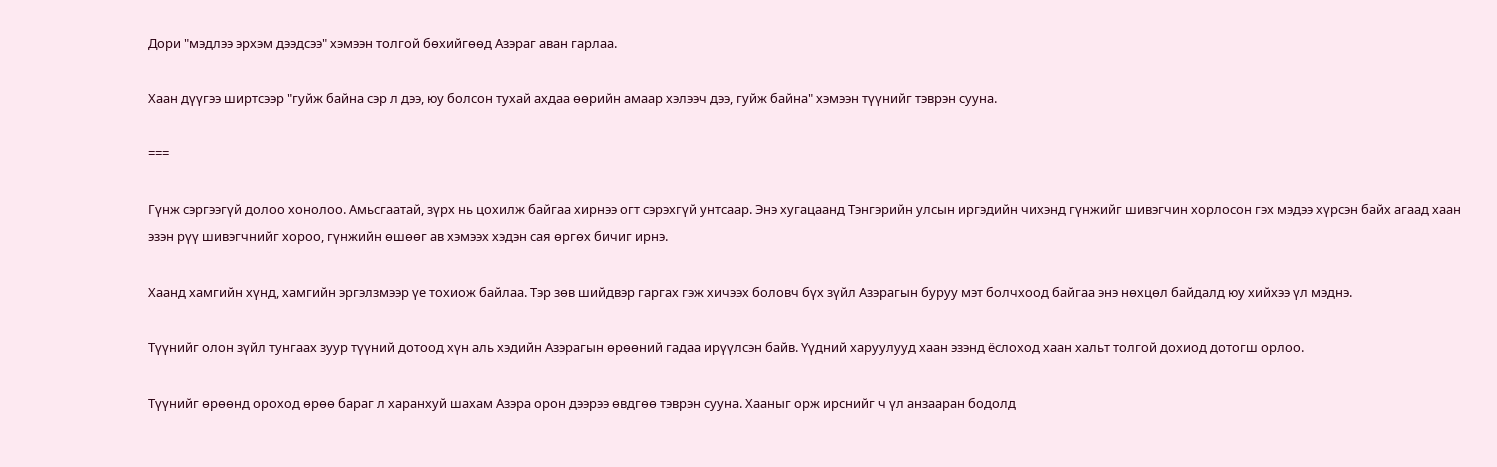Дори "мэдлээ эрхэм дээдсээ" хэмээн толгой бөхийгөөд Азэраг аван гарлаа.

Хаан дүүгээ ширтсээр "гуйж байна сэр л дээ, юу болсон тухай ахдаа өөрийн амаар хэлээч дээ, гуйж байна" хэмээн түүнийг тэврэн сууна.

===

Гүнж сэргээгүй долоо хонолоо. Амьсгаатай, зүрх нь цохилж байгаа хирнээ огт сэрэхгүй унтсаар. Энэ хугацаанд Тэнгэрийн улсын иргэдийн чихэнд гүнжийг шивэгчин хорлосон гэх мэдээ хүрсэн байх агаад хаан эзэн рүү шивэгчнийг хороо, гүнжийн өшөөг ав хэмээх хэдэн сая өргөх бичиг ирнэ.

Хаанд хамгийн хүнд, хамгийн эргэлзмээр үе тохиож байлаа. Тэр зөв шийдвэр гаргах гэж хичээх боловч бүх зүйл Азэрагын буруу мэт болчхоод байгаа энэ нөхцөл байдалд юу хийхээ үл мэднэ.

Түүнийг олон зүйл тунгаах зуур түүний дотоод хүн аль хэдийн Азэрагын өрөөний гадаа ирүүлсэн байв. Үүдний харуулууд хаан эзэнд ёслоход хаан хальт толгой дохиод дотогш орлоо.

Түүнийг өрөөнд ороход өрөө бараг л харанхуй шахам Азэра орон дээрээ өвдгөө тэврэн сууна. Хааныг орж ирснийг ч үл анзааран бодолд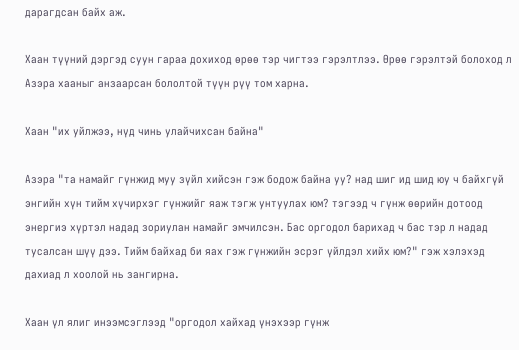дарагдсан байх аж.

Хаан түүний дэргэд суун гараа дохиход өрөө тэр чигтээ гэрэлтлээ. Өрөө гэрэлтэй болоход л Азэра хааныг анзаарсан бололтой түүн рүү том харна.

Хаан "их уйлжээ, нүд чинь улайчихсан байна"

Азэра "та намайг гүнжид муу зүйл хийсэн гэж бодож байна уу? над шиг ид шид юу ч байхгүй энгийн хүн тийм хүчирхэг гүнжийг яаж тэгж унтуулах юм? тэгээд ч гүнж өөрийн дотоод энергиэ хүртэл надад зориулан намайг эмчилсэн. Бас оргодол барихад ч бас тэр л надад тусалсан шүү дээ. Тийм байхад би яах гэж гүнжийн эсрэг үйлдэл хийх юм?" гэж хэлэхэд дахиад л хоолой нь зангирна.

Хаан үл ялиг инээмсэглээд "оргодол хайхад үнэхээр гүнж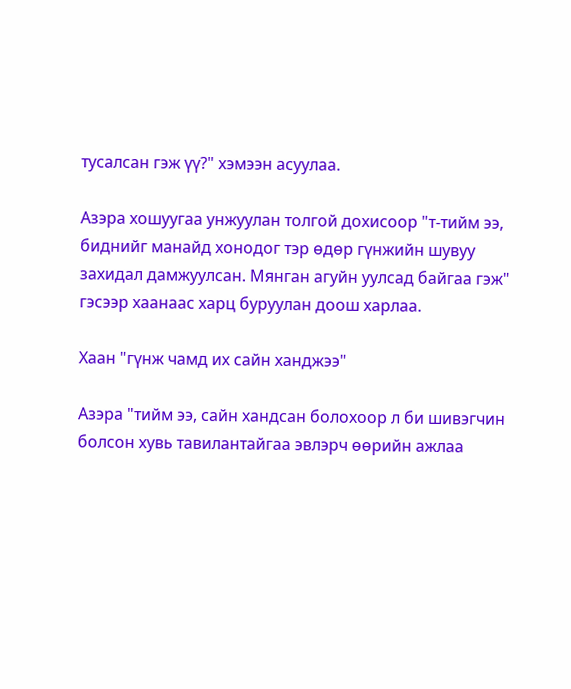тусалсан гэж үү?" хэмээн асуулаа.

Азэра хошуугаа унжуулан толгой дохисоор "т-тийм ээ, биднийг манайд хонодог тэр өдөр гүнжийн шувуу захидал дамжуулсан. Мянган агуйн уулсад байгаа гэж" гэсээр хаанаас харц буруулан доош харлаа.

Хаан "гүнж чамд их сайн ханджээ"

Азэра "тийм ээ, сайн хандсан болохоор л би шивэгчин болсон хувь тавилантайгаа эвлэрч өөрийн ажлаа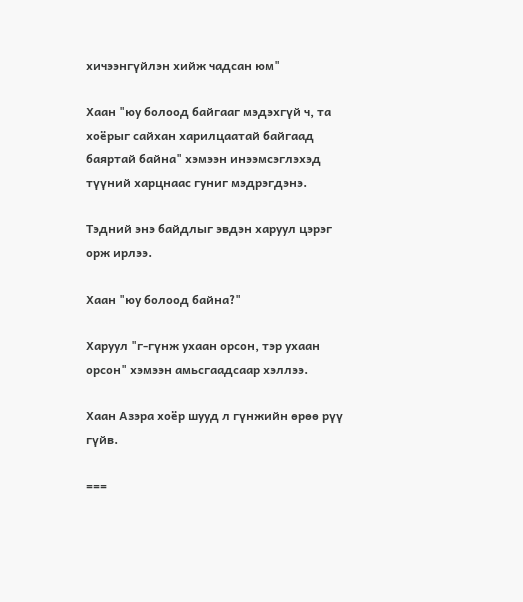хичээнгүйлэн хийж чадсан юм"

Хаан "юу болоод байгааг мэдэхгүй ч, та хоёрыг сайхан харилцаатай байгаад баяртай байна" хэмээн инээмсэглэхэд түүний харцнаас гуниг мэдрэгдэнэ.

Тэдний энэ байдлыг эвдэн харуул цэрэг орж ирлээ.

Хаан "юу болоод байна?"

Харуул "г-гүнж ухаан орсон, тэр ухаан орсон" хэмээн амьсгаадсаар хэллээ.

Хаан Азэра хоёр шууд л гүнжийн өрөө рүү гүйв.

===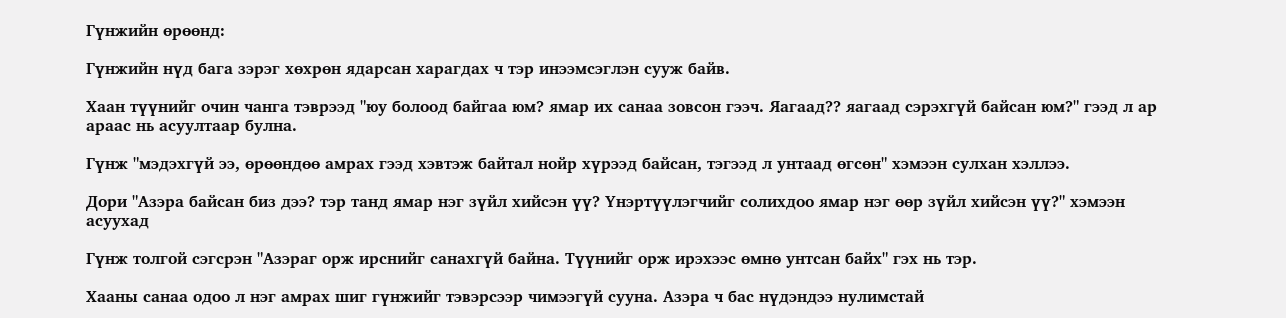Гүнжийн өрөөнд:

Гүнжийн нүд бага зэрэг хөхрөн ядарсан харагдах ч тэр инээмсэглэн сууж байв.

Хаан түүнийг очин чанга тэврээд "юу болоод байгаа юм? ямар их санаа зовсон гээч. Яагаад?? яагаад сэрэхгүй байсан юм?" гээд л ар араас нь асуултаар булна.

Гүнж "мэдэхгүй ээ, өрөөндөө амрах гээд хэвтэж байтал нойр хүрээд байсан, тэгээд л унтаад өгсөн" хэмээн сулхан хэллээ.

Дори "Азэра байсан биз дээ? тэр танд ямар нэг зүйл хийсэн үү? Үнэртүүлэгчийг солихдоо ямар нэг өөр зүйл хийсэн үү?" хэмээн асуухад

Гүнж толгой сэгсрэн "Азэраг орж ирснийг санахгүй байна. Түүнийг орж ирэхээс өмнө унтсан байх" гэх нь тэр.

Хааны санаа одоо л нэг амрах шиг гүнжийг тэвэрсээр чимээгүй сууна. Азэра ч бас нүдэндээ нулимстай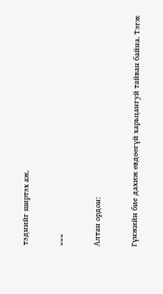тэднийг ширтэх аж.

===

Алтан ордон:

Гүнжийн бие дахиж өвдөөгүй харьцангуй тайван байна. Тэгж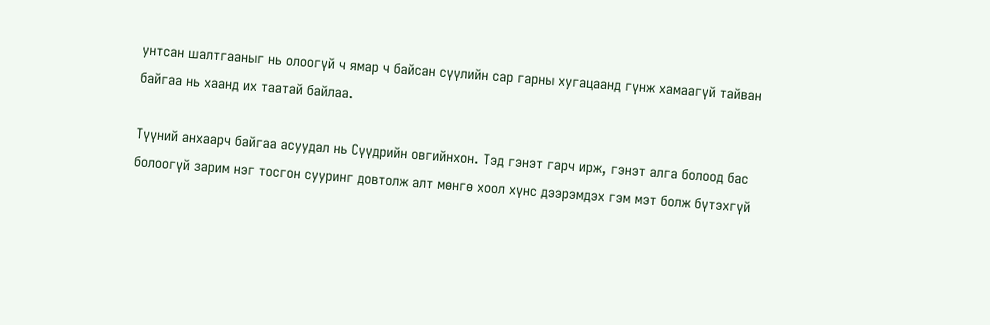унтсан шалтгааныг нь олоогүй ч ямар ч байсан сүүлийн сар гарны хугацаанд гүнж хамаагүй тайван байгаа нь хаанд их таатай байлаа.

Түүний анхаарч байгаа асуудал нь Сүүдрийн овгийнхон. Тэд гэнэт гарч ирж, гэнэт алга болоод бас болоогүй зарим нэг тосгон сууринг довтолж алт мөнгө хоол хүнс дээрэмдэх гэм мэт болж бүтэхгүй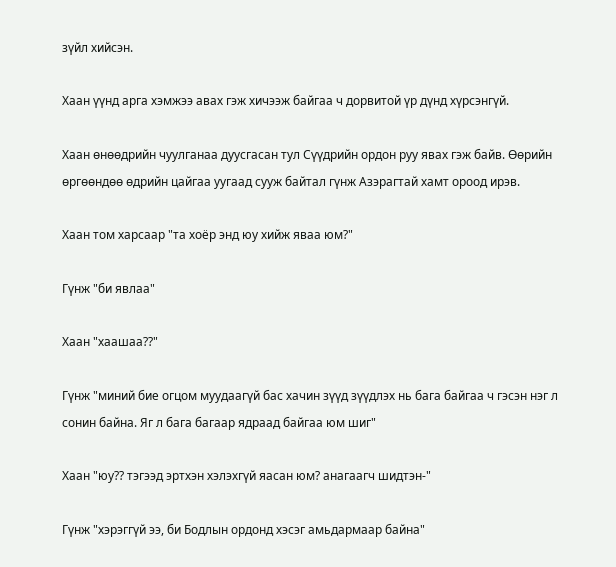зүйл хийсэн.

Хаан үүнд арга хэмжээ авах гэж хичээж байгаа ч дорвитой үр дүнд хүрсэнгүй.

Хаан өнөөдрийн чуулганаа дуусгасан тул Сүүдрийн ордон руу явах гэж байв. Өөрийн өргөөндөө өдрийн цайгаа уугаад сууж байтал гүнж Азэрагтай хамт ороод ирэв.

Хаан том харсаар "та хоёр энд юу хийж яваа юм?"

Гүнж "би явлаа"

Хаан "хаашаа??"

Гүнж "миний бие огцом муудаагүй бас хачин зүүд зүүдлэх нь бага байгаа ч гэсэн нэг л сонин байна. Яг л бага багаар ядраад байгаа юм шиг"

Хаан "юу?? тэгээд эртхэн хэлэхгүй яасан юм? анагаагч шидтэн-"

Гүнж "хэрэггүй ээ, би Бодлын ордонд хэсэг амьдармаар байна"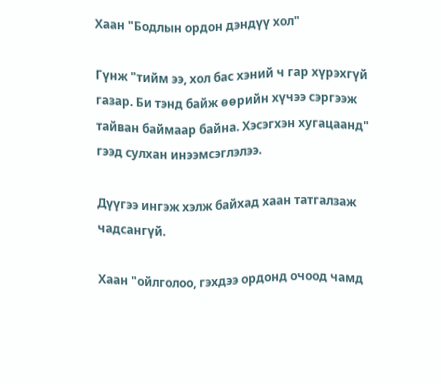Хаан "Бодлын ордон дэндүү хол"

Гүнж "тийм ээ, хол бас хэний ч гар хүрэхгүй газар. Би тэнд байж өөрийн хүчээ сэргээж тайван баймаар байна. Хэсэгхэн хугацаанд" гээд сулхан инээмсэглэлээ.

Дүүгээ ингэж хэлж байхад хаан татгалзаж чадсангүй.

Хаан "ойлголоо, гэхдээ ордонд очоод чамд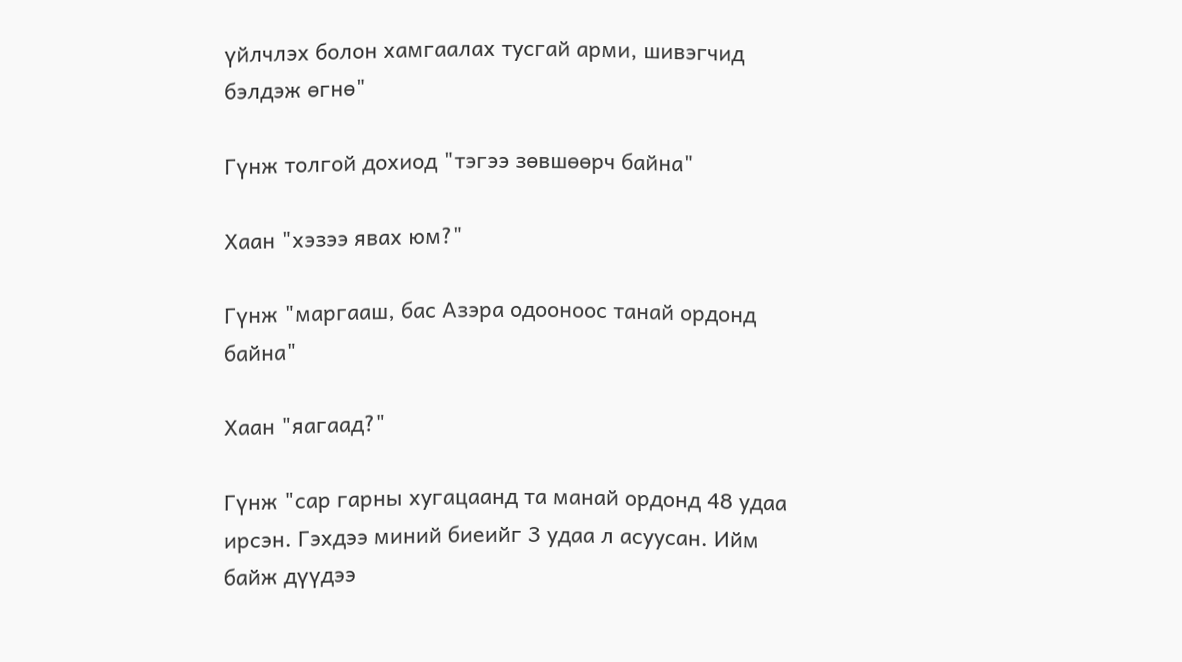үйлчлэх болон хамгаалах тусгай арми, шивэгчид бэлдэж өгнө"

Гүнж толгой дохиод "тэгээ зөвшөөрч байна"

Хаан "хэзээ явах юм?"

Гүнж "маргааш, бас Азэра одооноос танай ордонд байна"

Хаан "яагаад?"

Гүнж "сар гарны хугацаанд та манай ордонд 48 удаа ирсэн. Гэхдээ миний биеийг 3 удаа л асуусан. Ийм байж дүүдээ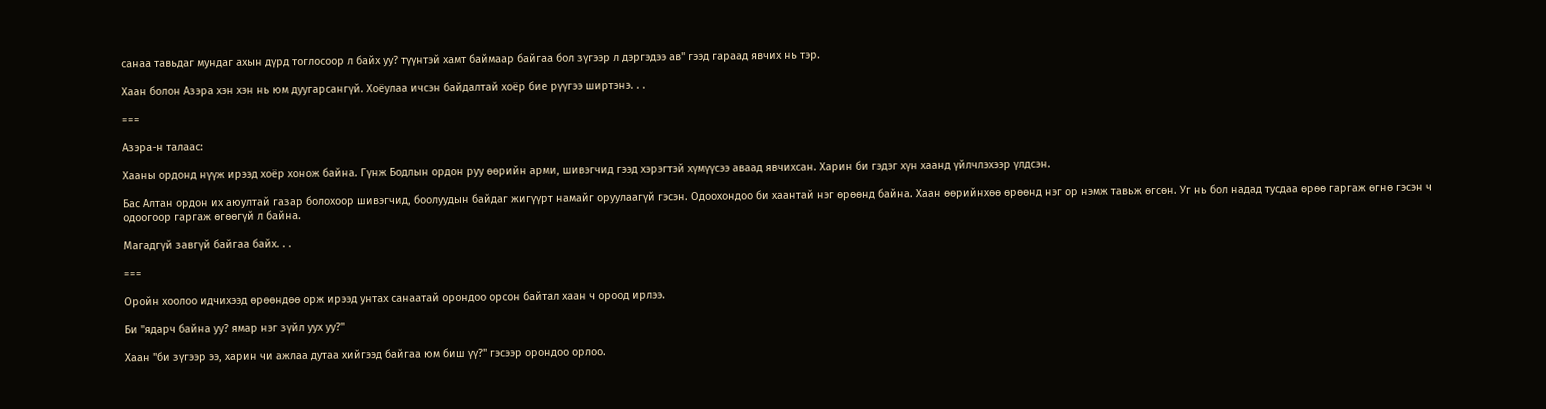санаа тавьдаг мундаг ахын дүрд тоглосоор л байх уу? түүнтэй хамт баймаар байгаа бол зүгээр л дэргэдээ ав" гээд гараад явчих нь тэр.

Хаан болон Азэра хэн хэн нь юм дуугарсангүй. Хоёулаа ичсэн байдалтай хоёр бие рүүгээ ширтэнэ. . .

===

Азэра-н талаас:

Хааны ордонд нүүж ирээд хоёр хонож байна. Гүнж Бодлын ордон руу өөрийн арми, шивэгчид гээд хэрэгтэй хүмүүсээ аваад явчихсан. Харин би гэдэг хүн хаанд үйлчлэхээр үлдсэн.

Бас Алтан ордон их аюултай газар болохоор шивэгчид, боолуудын байдаг жигүүрт намайг оруулаагүй гэсэн. Одоохондоо би хаантай нэг өрөөнд байна. Хаан өөрийнхөө өрөөнд нэг ор нэмж тавьж өгсөн. Уг нь бол надад тусдаа өрөө гаргаж өгнө гэсэн ч одоогоор гаргаж өгөөгүй л байна.

Магадгүй завгүй байгаа байх. . .

===

Оройн хоолоо идчихээд өрөөндөө орж ирээд унтах санаатай орондоо орсон байтал хаан ч ороод ирлээ.

Би "ядарч байна уу? ямар нэг зүйл уух уу?"

Хаан "би зүгээр ээ, харин чи ажлаа дутаа хийгээд байгаа юм биш үү?" гэсээр орондоо орлоо.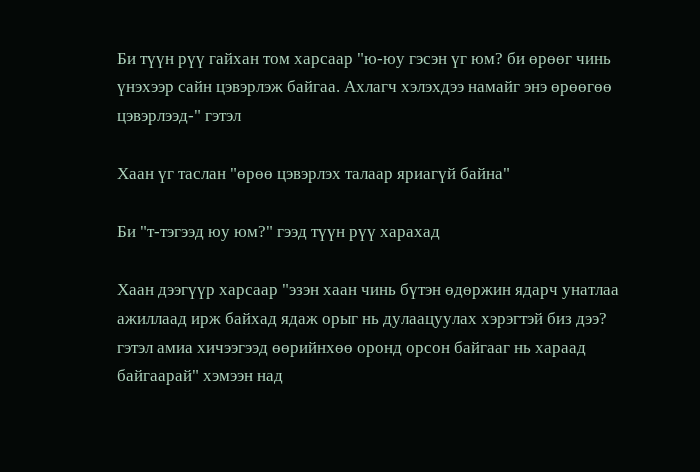Би түүн рүү гайхан том харсаар "ю-юу гэсэн үг юм? би өрөөг чинь үнэхээр сайн цэвэрлэж байгаа. Ахлагч хэлэхдээ намайг энэ өрөөгөө цэвэрлээд-" гэтэл

Хаан үг таслан "өрөө цэвэрлэх талаар яриагүй байна"

Би "т-тэгээд юу юм?" гээд түүн рүү харахад

Хаан дээгүүр харсаар "эзэн хаан чинь бүтэн өдөржин ядарч унатлаа ажиллаад ирж байхад ядаж орыг нь дулаацуулах хэрэгтэй биз дээ? гэтэл амиа хичээгээд өөрийнхөө оронд орсон байгааг нь хараад байгаарай" хэмээн над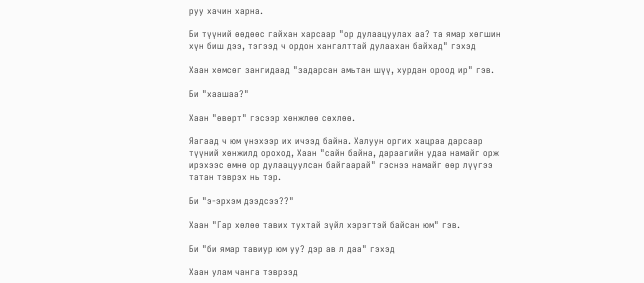руу хачин харна.

Би түүний өөдөөс гайхан харсаар "ор дулаацуулах аа? та ямар хөгшин хүн биш дээ, тэгээд ч ордон хангалттай дулаахан байхад" гэхэд

Хаан хөмсөг зангидаад "задарсан амьтан шүү, хурдан ороод ир" гэв.

Би "хаашаа?"

Хаан "өвөрт" гэсээр хөнжлөө сөхлөө.

Яагаад ч юм үнэхээр их ичээд байна. Халуун оргих хацраа дарсаар түүний хөнжилд ороход, Хаан "сайн байна, дараагийн удаа намайг орж ирэхээс өмнө ор дулаацуулсан байгаарай" гэснээ намайг өөр лүүгээ татан тэврэх нь тэр.

Би "э-эрхэм дээдсээ??"

Хаан "Гар хөлөө тавих тухтай зүйл хэрэгтэй байсан юм" гэв.

Би "би ямар тавиур юм уу? дэр ав л даа" гэхэд

Хаан улам чанга тэврээд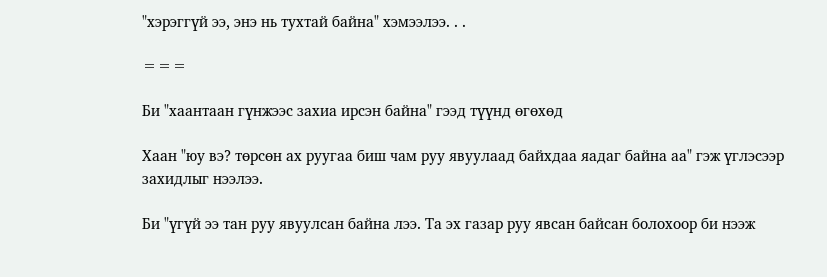"хэрэггүй ээ, энэ нь тухтай байна" хэмээлээ. . .

===

Би "хаантаан гүнжээс захиа ирсэн байна" гээд түүнд өгөхөд

Хаан "юу вэ? төрсөн ах руугаа биш чам руу явуулаад байхдаа яадаг байна аа" гэж үглэсээр захидлыг нээлээ.

Би "үгүй ээ тан руу явуулсан байна лээ. Та эх газар руу явсан байсан болохоор би нээж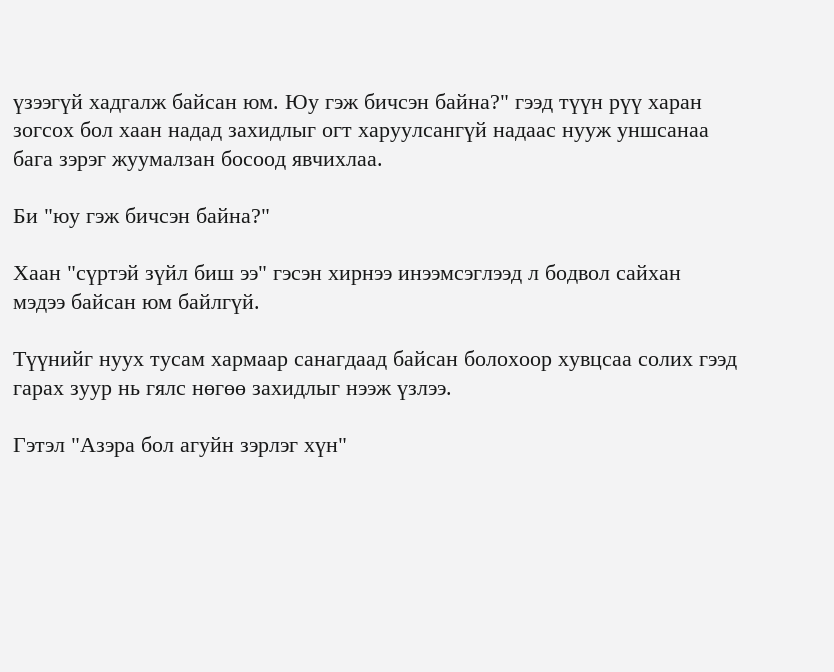үзээгүй хадгалж байсан юм. Юу гэж бичсэн байна?" гээд түүн рүү харан зогсох бол хаан надад захидлыг огт харуулсангүй надаас нууж уншсанаа бага зэрэг жуумалзан босоод явчихлаа.

Би "юу гэж бичсэн байна?"

Хаан "сүртэй зүйл биш ээ" гэсэн хирнээ инээмсэглээд л бодвол сайхан мэдээ байсан юм байлгүй.

Түүнийг нуух тусам хармаар санагдаад байсан болохоор хувцсаа солих гээд гарах зуур нь гялс нөгөө захидлыг нээж үзлээ.

Гэтэл "Азэра бол агуйн зэрлэг хүн"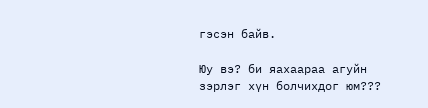гэсэн байв.

Юу вэ? би яахаараа агуйн зэрлэг хүн болчихдог юм???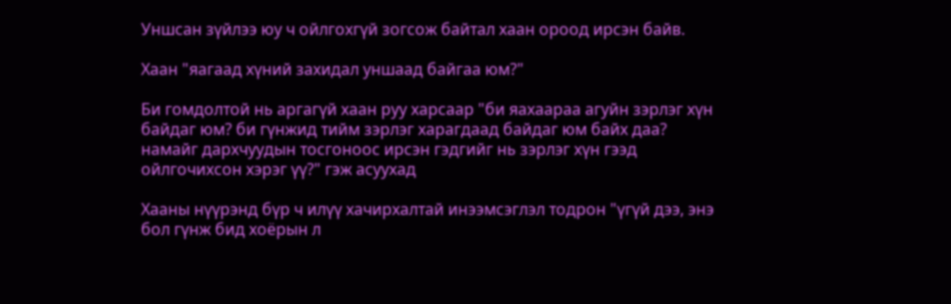Уншсан зүйлээ юу ч ойлгохгүй зогсож байтал хаан ороод ирсэн байв.

Хаан "яагаад хүний захидал уншаад байгаа юм?"

Би гомдолтой нь аргагүй хаан руу харсаар "би яахаараа агуйн зэрлэг хүн байдаг юм? би гүнжид тийм зэрлэг харагдаад байдаг юм байх даа? намайг дархчуудын тосгоноос ирсэн гэдгийг нь зэрлэг хүн гээд ойлгочихсон хэрэг үү?" гэж асуухад

Хааны нүүрэнд бүр ч илүү хачирхалтай инээмсэглэл тодрон "үгүй дээ, энэ бол гүнж бид хоёрын л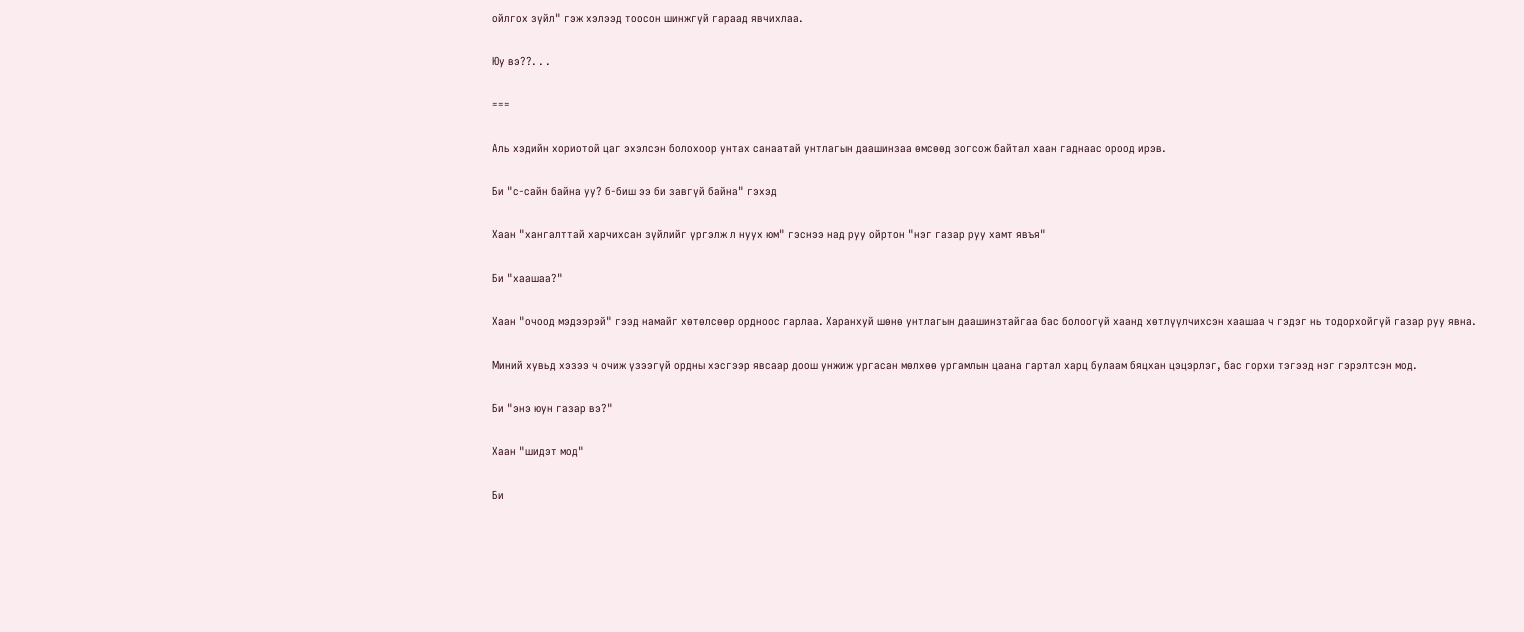ойлгох зүйл" гэж хэлээд тоосон шинжгүй гараад явчихлаа.

Юу вэ??. . .

===

Аль хэдийн хориотой цаг эхэлсэн болохоор унтах санаатай унтлагын даашинзаа өмсөөд зогсож байтал хаан гаднаас ороод ирэв.

Би "с-сайн байна уу? б-биш ээ би завгүй байна" гэхэд

Хаан "хангалттай харчихсан зүйлийг үргэлж л нуух юм" гэснээ над руу ойртон "нэг газар руу хамт явъя"

Би "хаашаа?"

Хаан "очоод мэдээрэй" гээд намайг хөтөлсөөр ордноос гарлаа. Харанхуй шөнө унтлагын даашинзтайгаа бас болоогүй хаанд хөтлүүлчихсэн хаашаа ч гэдэг нь тодорхойгүй газар руу явна.

Миний хувьд хэзээ ч очиж үзээгүй ордны хэсгээр явсаар доош унжиж ургасан мөлхөө ургамлын цаана гартал харц булаам бяцхан цэцэрлэг, бас горхи тэгээд нэг гэрэлтсэн мод.

Би "энэ юун газар вэ?"

Хаан "шидэт мод"

Би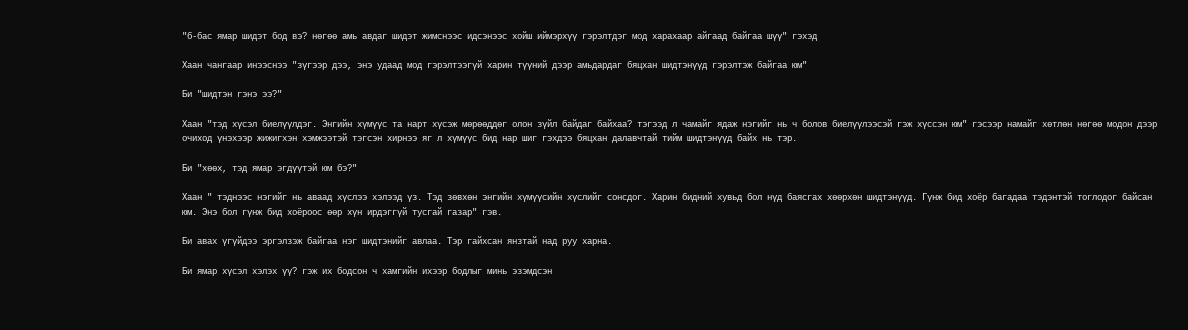"б-бас ямар шидэт бод вэ? нөгөө амь авдаг шидэт жимснээс идсэнээс хойш иймэрхүү гэрэлтдэг мод харахаар айгаад байгаа шүү" гэхэд

Хаан чангаар инээснээ "зүгээр дээ, энэ удаад мод гэрэлтээгүй харин түүний дээр амьдардаг бяцхан шидтэнүүд гэрэлтэж байгаа юм"

Би "шидтэн гэнэ ээ?"

Хаан "тэд хүсэл биелүүлдэг. Энгийн хүмүүс та нарт хүсэж мөрөөддөг олон зүйл байдаг байхаа? тэгээд л чамайг ядаж нэгийг нь ч болов биелүүлээсэй гэж хүссэн юм" гэсээр намайг хөтлөн нөгөө модон дээр очиход үнэхээр жижигхэн хэмжээтэй тэгсэн хирнээ яг л хүмүүс бид нар шиг гэхдээ бяцхан далавчтай тийм шидтэнүүд байх нь тэр.

Би "хөөх, тэд ямар эгдүүтэй юм бэ?"

Хаан " тэднээс нэгийг нь аваад хүслээ хэлээд үз. Тэд зөвхөн энгийн хүмүүсийн хүслийг сонсдог. Харин бидний хувьд бол нүд баясгах хөөрхөн шидтэнүүд. Гүнж бид хоёр багадаа тэдэнтэй тоглодог байсан юм. Энэ бол гүнж бид хоёроос өөр хүн ирдэггүй тусгай газар" гэв.

Би авах үгүйдээ эргэлзэж байгаа нэг шидтэнийг авлаа. Тэр гайхсан янзтай над руу харна.

Би ямар хүсэл хэлэх үү? гэж их бодсон ч хамгийн ихээр бодлыг минь эзэмдсэн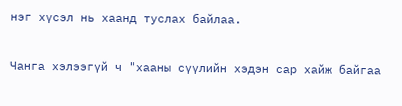нэг хүсэл нь хаанд туслах байлаа.

Чанга хэлээгүй ч "хааны сүүлийн хэдэн сар хайж байгаа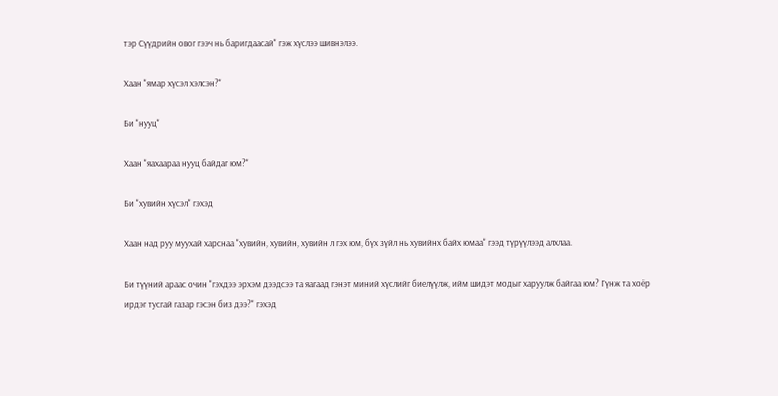тэр Сүүдрийн овог гээч нь баригдаасай" гэж хүслээ шивнэлээ.

Хаан "ямар хүсэл хэлсэн?"

Би "нууц"

Хаан "яахаараа нууц байдаг юм?"

Би "хувийн хүсэл" гэхэд

Хаан над руу муухай харснаа "хувийн, хувийн, хувийн л гэх юм, бүх зүйл нь хувийнх байх юмаа" гээд түрүүлээд алхлаа.

Би түүний араас очин "гэхдээ эрхэм дээдсээ та яагаад гэнэт миний хүслийг биелүүлж, ийм шидэт модыг харуулж байгаа юм? Гүнж та хоёр ирдэг тусгай газар гэсэн биз дээ?" гэхэд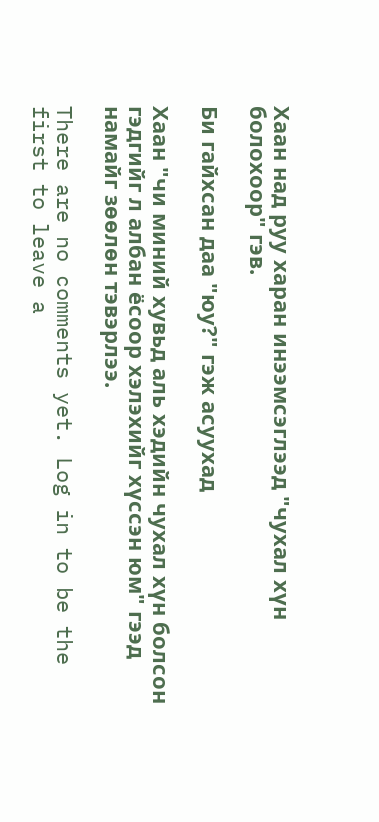Хаан над руу харан инээмсэглээд "чухал хүн болохоор" гэв.

Би гайхсан даа "юу?" гэж асуухад

Хаан "чи миний хувьд аль хэдийн чухал хүн болсон гэдгийг л албан ёсоор хэлэхийг хүссэн юм" гээд намайг зөөлөн тэвэрлээ.

There are no comments yet. Log in to be the first to leave a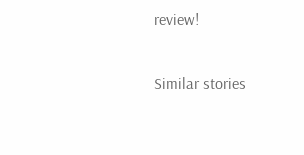review!

Similar stories